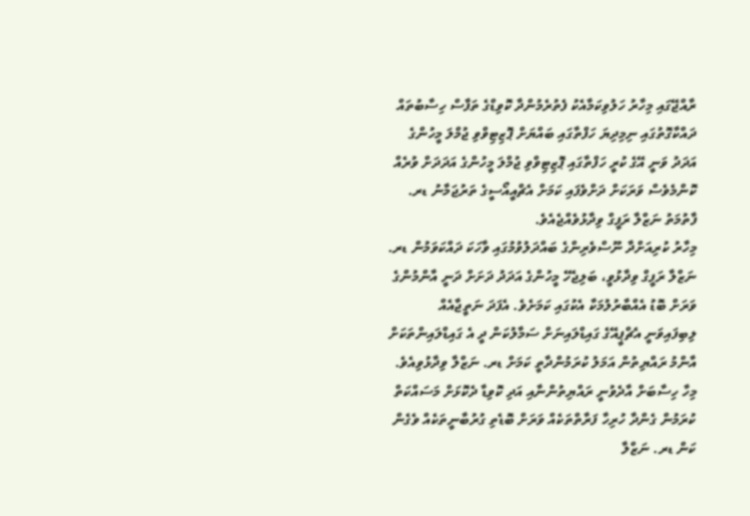ރާއްޖޭގައި މިހާރު ހަލުވިކަމާއެކު ފެތުރެމުންދާ ކޮވިޑްގެ ތަފާސް ހިސާބުތައް ދައްކާގޮތުގައި ނިމިދިޔަ ހަފްތާގައި ބައްޔަށް ޕޮޒިޓިވްވި ޖުމްލަ މީހުންގެ އަދަދު ވަނީ އޭގެ ކުރީ ހަފްތާގައި ޕޮޒިޓިވްވި ޖުމްލަ މީހުންގެ އަދަދަށް ވުރެއް ކޮންމެވެސް ވަރަކަށް ދަށްވެފައި ކަމަށް އެޗްއީއޯސީގެ ތަރުޖަމާނު ޑރ. ފާތުމަތު ނަޒްލާ ރަފީގް ވިދާޅުވެއްޖެއެވެ.
މިހާރު ކުރިއަށްދާ ނޫސްވެރިންގެ ބައްދަލުވުމުގައި ވާހަކަ ދައްކަވަމުން ޑރ. ނަޒްލާ ރަފީގް ވިދާޅުވީ، ބަލިޖެހޭ މީހުންގެ އަދަދު ދަށަށް ދަނީ އާންމުންގެ ވަރަށް ބޮޑު އެއްބާރުލުމަކާ އެކުގައި ކަމަށެވެ. އެފަދަ ނަތީޖާއެއް ލިބިފައިވަނީ އެޗްޕީއޭގެ ގައިޑްލައިނަށް ސަމާލުކަން ދީ އެ ގައިޑްލައިންތަކަށް އާންމު ރައްޔިތުން އަމަލު ކުރަމުންދާތީ ކަމަށް ޑރ. ނަޒްލާ ވިދާޅުވިއެވެ.
މިހާ ހިސާބަށް އާދެވުނީ ރައްޔިތުންނާއި އަދި ކޮވިޑާ ދެކޮޅަށް މަސައްކަތް ކުރަމުން ގެންދާ ހުރިހާ ފަރާތްތަކެއް ވަރަށް ބޮޑެތި ގުރުބާނީތަކެއް ވެގެން ކަން ޑރ. ނަޒްލާ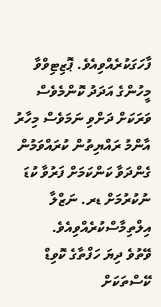ފާހަގަކުރެއްވިއެވެ. ޕޮޒިޓިވްވާ މީހުންގެ އަދަދު ކޮންމެވެސް ވަރަކަށް ދަށްވި ނަމަވެސް މިހާރު އާންމު ރައްޔިތުން ކުރައްވަމުން ގެންދަވާ ކަންކަމަށް ފަރުވާ ކުޑަ ނުކުރުމަށް ޑރ. ނަޒްލާ އިލްތިމާސްކުރެއްވިއެވެ.
ވޭތުވެ ދިޔަ ހަފްތާގެ ކޮވިޑް ކޭސްތަކަށް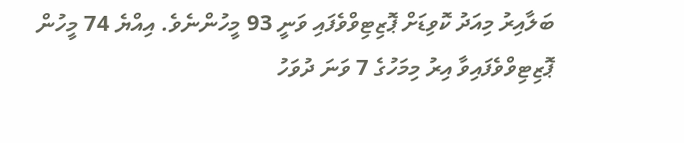ބަލާއިރު މިއަދު ކޮވިޑަށް ޕޮޒިޓިވްވެފައި ވަނީ 93 މީހުންނެވެ. އިއްޔެ 74 މީހުން ޕޮޒިޓިވްވެފައިވާ އިރު މިމަހުގެ 7 ވަނަ ދުވަހު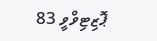ޕޮޒިޓިވްވީ 83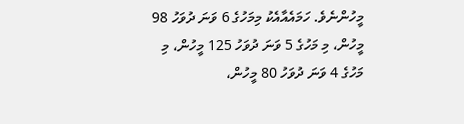މީހުންނެވެ. ހަމައެއާއެކު މިމަހުގެ 6 ވަނަ ދުވަހު 98 މީހުން، މި މަހުގެ 5 ވަނަ ދުވަހު 125 މީހުން، މި މަހުގެ 4 ވަނަ ދުވަހު 80 މީހުން،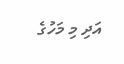އަދި މި މަހުގެ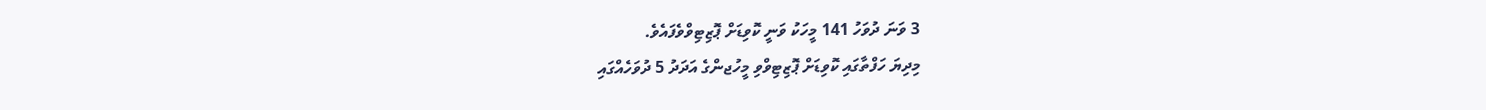3 ވަނަ ދުވަހު 141 މީހަކު ވަނީ ކޮވިޑަށް ޕޮޒިޓިވްވެފައެވެ.
މިދިޔަ ހަފްތާގައި ކޮވިޑަށް ޕޮޒިޓިވްވި މީހުޖންގެ އަދަދު 5 ދުވަހެއްގައި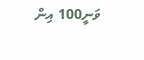ވަނީ100 އިން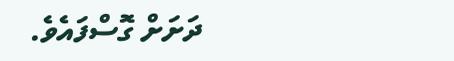ދަށަށް ގޮސްފައެވެ.